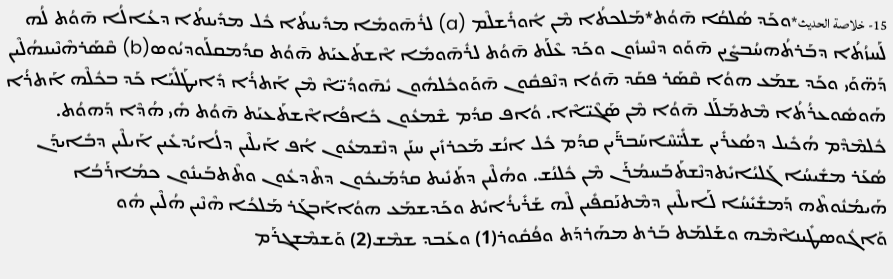15- خلاصة الحديث*ܘܟܰܕ ܣܳܠܩܳܐ ܗ̄ܘܳܬ*ܡܰܠܟܬܳܐ ܡܶܢ ܐܽܘܪܺܫܠܶܡ (a) ܠܪܽܗ̄ܘܡܺܐ ܡܕܺܝܢܬܳܐ ܟܽܠ ܡܕܺܝܢܬܳܐ ܕܥܳܐܠܳܐ ܗ̄ܘܳܬ ܠܳܗ ܠܰܚܙܳܬܳܐ ܕܒܰܪܬܳܗܚܳܒܨܺܝܢ ܗ̄ܘܰܘ ܕܢܶܚܙܽܘܢ ܘܟܰܕ ܥܶܠܰܬ ܗ̄ܘܳܬ ܠܪܽܗ̄ܘܡܺܐ ܐܶܫܬܰܥܝܰܬ ܗ̄ܘܳܬ ܩܕܳܡܩܠܰܘܕܝܳܘܣ(b) ܩܶܣܰܪܗܶܢܶܝܢܗܳܠܶܝܢ ܕܰܗ̈ܘܰܝ ܘܟܰܕ ܫܡܰܥ ܗܘܳܐ ܩܶܣܰܪ ܦܩܰܕ ܗ̄ܘܳܐ ܕܢܶܦܩܽܘܢ ܗ̄ܘܰܘܟܽܠܗܽܘܢ ܝܽܗ̄ܘܕܳܝ̈ܐܶ ܡܶܢ ܐܰܬܪܳܐ ܕܺܐܝܛܰܠܺܝܰܐ ܟܰܕ ܒܟܽܠܶܗ ܐܰܬܪܳܐ ܗܰܘܣܽܘܥܪܳܬܳܐ ܡܶܬܡܰܠܰܠ ܗ̄ܘܳܐ ܡܶܢ ܣܰܓܶܝ̈ܐܶܐ. ܘܳܐܦ ܩܕܳܡ ܫܶܡܥܽܘܢ ܟܺܐܦܳܐܐܶܫܬܰܥܝܰܬ ܗ̄ܘܳܬ ܗܺܝ ܗܳܕܶܐ ܕܰܗܘܳܬ. ܟܽܠܡܶܕܶܡ ܗܳܟܺܝܠ ܕܣܳܥܪܺܝܢ ܫܠܺܝ̈ܚܶܐܚܰܒܪ̈ܰܝܢ ܩܕܳܡ ܟܽܠ ܐܢܳܫ ܡܰܟܪܙܺܝܢ ܚܢܰܢ ܕܢܶܫܡܥܽܘܢ ܐܳܦ ܐܰܝܠܶܝܢ ܕܠܳܐܝܳܕܥܺܝܢ ܐܰܝܠܶܝܢ ܕܒܺܐܝܕܰܢ ܣܳܥܰܪ ܡܫܺܝܚܳܐ ܓܰܠܝܳܐܝܺܬܕܢܶܫܬܰܒܰܚܡܳܪܰܢ ܡܶܢ ܟܽܠܢܳܫ. ܘܗܳܠܶܝܢ ܕܬܰܢܺܝܬ ܩܕܳܡܰܝܟܽܘܢ ܕܬܶܕܥܽܘܢ ܘܬܶܬܒܰܝܢܽܘܢ ܟܡܳܐܪܰܒܳܐ ܗܰܝܡܳܢܽܘܬܶܗ ܕܰܡܫܺܝܺܚܳܐ ܠܰܐܝܠܶܝܢ ܕܡܶܬܢܰܩܦܺܝܢ ܠܶܗ ܫܰܪܺܝܪܳܐܝܺܬ ܘܟܰܕܫܡܰܥ ܗܘܳܐܐܰܒܓܰܪ ܡܰܠܟܳܐ ܗܶܢܶܝܢ ܗܳܠܶܝܢ ܗܽܘ ܘܰܐܓܽܘܣܛܺܝܢܐܶܡܶܗ ܘܫܰܠܡܰܬ ܒܰܪܬ ܡܗܰܪܕܰܬ ܘܦܳܩܽܘܪ(1) ܘܥܰܒܕ ܫܡܶܫ(2) ܘܰܫܡܶܫܓܪܰܡ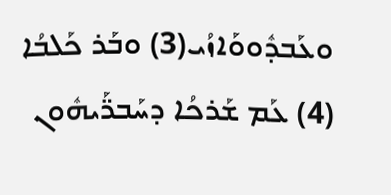ܘܥܰܒܕܽܘܘܰܐܙܳܝ(3) ܘܒܰܪ ܟܰܠܒܳܐ (4) ܥܰܡ ܫܰܪܟܳܐ ܕܚܰܒܪ̈ܰܝܗܽܘܢ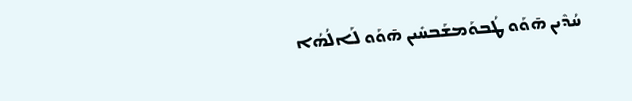ܚܳܕܶܝܢ ܗ̄ܘܰܘ ܛܳܒܘܰܡܫܰܒܚܺܝܢ ܗ̄ܘܰܘ ܠܰܐܠܳܗܳܐ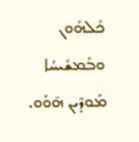ܟܽܠܗܽܘܢ ܘܒܰܡܫܺܝܚܳܐ ܡܰܘܕܶܝܢ ܗ̄ܘܰܘ.